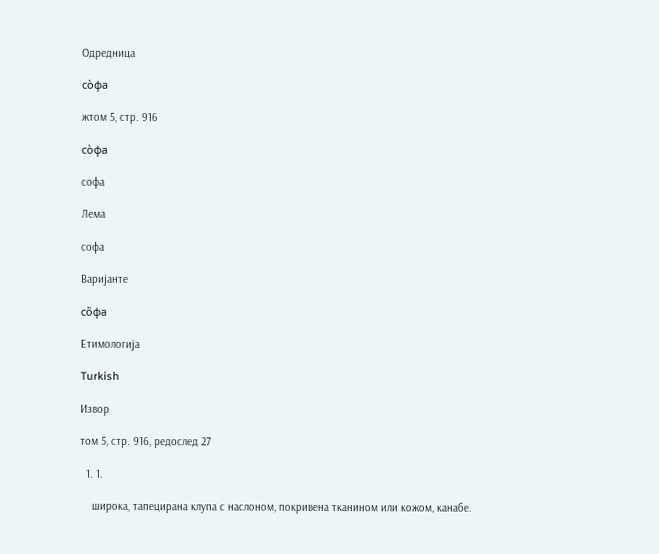Одредница

со̀фа

жтом 5, стр. 916

со̀фа

софа

Лема

софа

Варијанте

со̏фа

Етимологија

Turkish

Извор

том 5, стр. 916, редослед 27

  1. 1.

    широка, тапецирана клупа с наслоном, покривена тканином или кожом, канабе.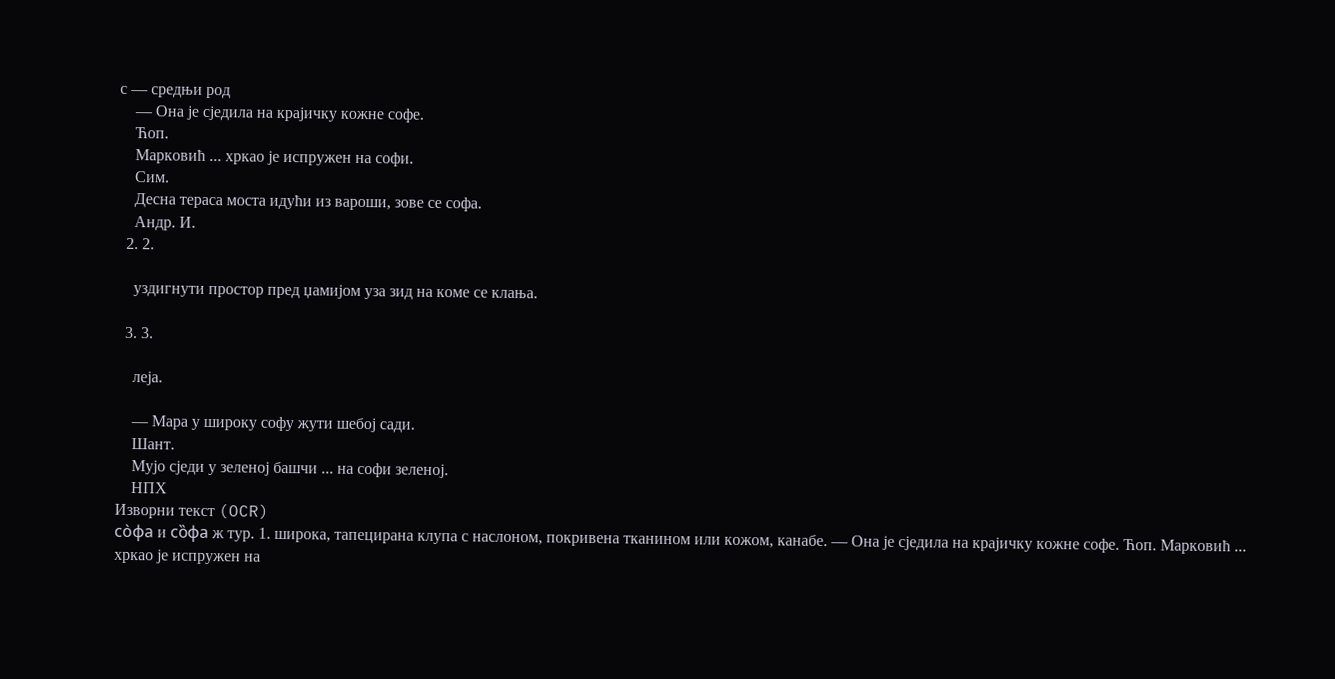с — средњи род
    — Она је сједила на крајичку кожне софе.
    Ћоп.
    Марковић ... хркао је испружен на софи.
    Сим.
    Десна тераса моста идући из вароши, зове се софа.
    Андр. И.
  2. 2.

    уздигнути простор пред џамијом уза зид на коме се клања.

  3. 3.

    леја.

    — Мара у широку софу жути шебој сади.
    Шант.
    Мујо сједи у зеленој башчи ... на софи зеленој.
    НПХ
Изворни текст (OCR)
со̀фа и со̏фа ж тур. 1. широка, тапецирана клупа с наслоном, покривена тканином или кожом, канабе. — Она је сједила на крајичку кожне софе. Ћоп. Марковић ... хркао је испружен на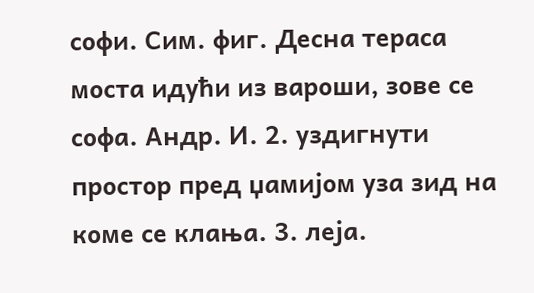софи. Сим. фиг. Десна тераса моста идући из вароши, зове се софа. Андр. И. 2. уздигнути простор пред џамијом уза зид на коме се клања. 3. леја.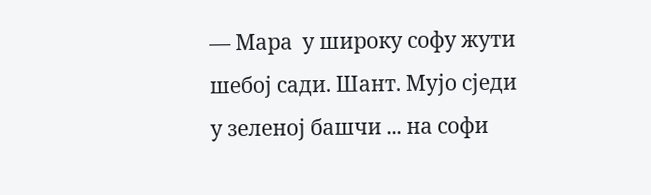— Мара  у широку софу жути шебој сади. Шант. Мујо сједи у зеленој башчи ... на софи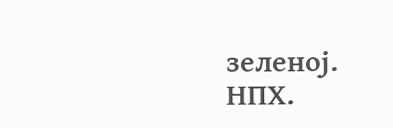зеленој. НПХ.